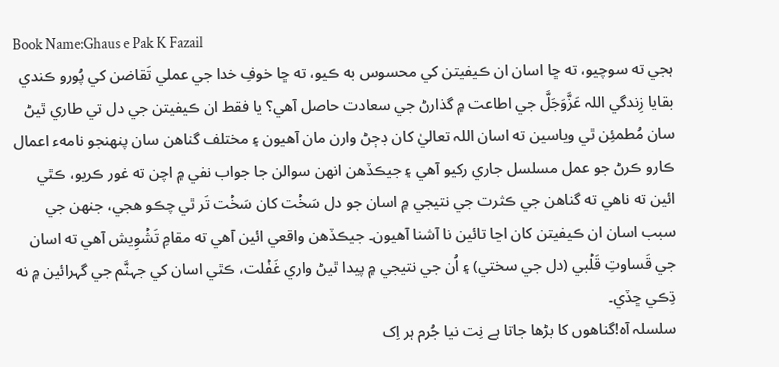Book Name:Ghaus e Pak K Fazail
ہجي ته سوچيو، ته ڇا اسان ان ڪيفيتن کي محسوس به ڪيو، ته ڇا خوفِ خدا جي عملي تَقاضن کي پُورو ڪندي بقايا زِندگي اللہ عَزَّوَجَلَّ جي اطاعت ۾ گذارڻ جي سعادت حاصل آهي؟ يا فقط ان ڪيفيتن جي دل تي طاري ٿيڻ سان مُطمئِن ٿي وياسين ته اسان اللہ تعاليٰ کان ڊڄڻ وارن مان آهيون ۽ مختلف گناھن سان پنهنجو نامهء اعمال ڪارو ڪرڻ جو عمل مسلسل جاري رکيو آهي ۽ جيڪڏهن انهن سوالن جا جواب نفي ۾ اچن ته غور ڪريو، ڪٿي ائين ته ناهي ته گناھن جي ڪثرت جي نتيجي ۾ اسان جو دل سَخۡت کان سَخۡت تَر ٿي چڪو هجي، جنهن جي سبب اسان ان ڪيفيتن کان اڃا تائين نا آشنا آهيون۔ جيڪڏهن واقعي ائين آهي ته مقامِ تَشۡوِيش آهي ته اسان جي قَساوتِ قَلۡبي (دل جي سختي) ۽ اُن جي نتيجي ۾ پيدا ٿيڻ واري غَفۡلت، ڪٿي اسان کي جہنَّم جي گہرائين ۾ نه ڌِڪي ڇڏي۔
سلسلہ آہ!گناھوں کا بڑھا جاتا ہے نِت نیا جُرم ہر اِک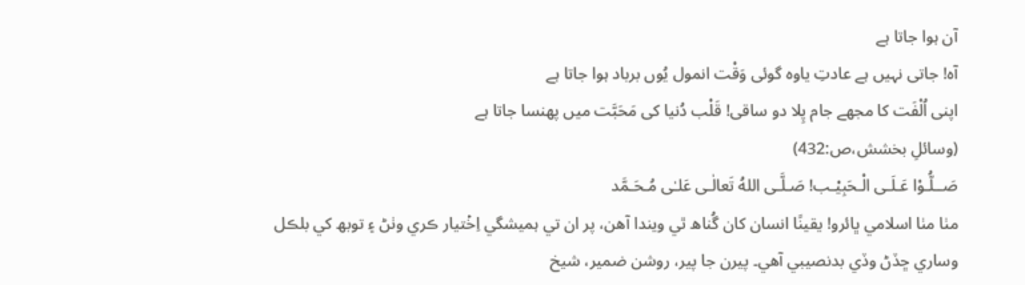آن ہوا جاتا ہے
آہ! جاتی نہیں ہے عادتِ یاوہ گوئی وَقْت انمول یُوں برباد ہوا جاتا ہے
اپنی اُلْفَت کا مجھے جام پِلا دو ساقی! قَلْب دُنیا کی مَحَبَّت میں پھنسا جاتا ہے
(وسائلِ بخشش،ص:432)
صَــلُّـوْا عَـلَـی الْـحَبِيْـب! صَـلَّـی اللهُ تَعالٰـی عَلـٰی مُـحَـمَّد
مٺا مٺا اسلامي ڀائرو! يقينًا انسان کان گُناھ ٿي ويندا آهن، پر ان تي ہميشگي اِخۡتيار ڪري وٺڻ ۽ توبھ کي بلڪل وساري ڇڏڻ وڏي بدنصيبي آهي۔ پيرن جا پير، روشن ضمير، شيخ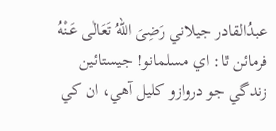عبدُالقادر جيلاني رَضِىَ اللهُ تَعَالٰی عَـنْهُ فرمائن ٿا: اي مسلمانو! جيستائين زندگي جو دروازو کليل آهي، ان کي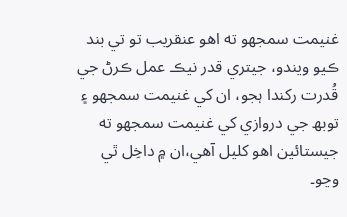غنيمت سمجھو ته اهو عنقريب تو تي بند ڪيو ويندو، جيتري قدر نيڪ عمل ڪرڻ جي قُدرت رکندا ہجو، ان کي غنيمت سمجھو ۽ توبھ جي دروازي کي غنيمت سمجھو ته جيستائين اهو کليل آهي،ان ۾ داخِل ٿي وڃو۔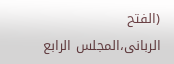(الفتح الربانی،المجلس الرابع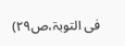فی التوبۃ،ص۲۹)